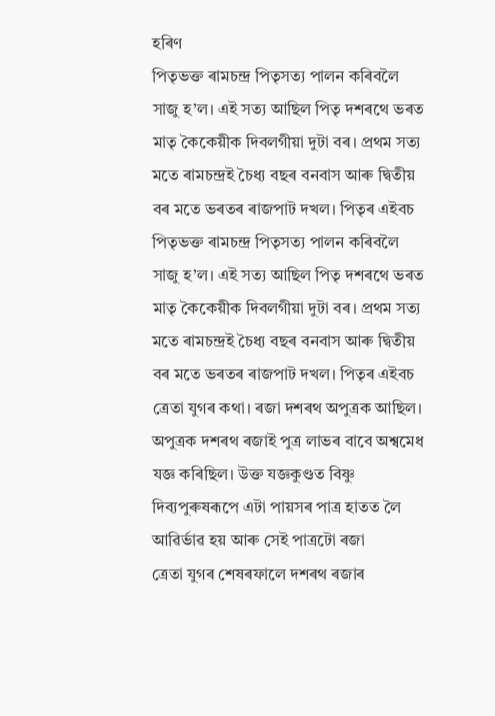হৰিণ
পিতৃভক্ত ৰামচন্দ্র পিতৃসত্য পালন কৰিবলৈ সাজু হ’ল। এই সত্য আছিল পিতৃ দশৰথে ভৰত মাতৃ কৈকেয়ীক দিবলগীয়া দুটা বৰ। প্রথম সত্য মতে ৰামচন্দ্ৰই চৈধ্য বছৰ বনবাস আৰু দ্বিতীয় বৰ মতে ভৰতৰ ৰাজপাট দখল। পিতৃৰ এইবচ
পিতৃভক্ত ৰামচন্দ্র পিতৃসত্য পালন কৰিবলৈ সাজু হ’ল। এই সত্য আছিল পিতৃ দশৰথে ভৰত মাতৃ কৈকেয়ীক দিবলগীয়া দুটা বৰ। প্রথম সত্য মতে ৰামচন্দ্ৰই চৈধ্য বছৰ বনবাস আৰু দ্বিতীয় বৰ মতে ভৰতৰ ৰাজপাট দখল। পিতৃৰ এইবচ
ত্রেতা যুগৰ কথা। ৰজা দশৰথ অপুত্রক আছিল। অপুত্রক দশৰথ ৰজাই পুত্র লাভৰ বাবে অশ্বমেধ যজ্ঞ কৰিছিল। উক্ত যজ্ঞকুণ্ডত বিষ্ণু দিব্যপুৰুষৰূপে এটা পায়সৰ পাত্ৰ হাতত লৈ আৱিৰ্ভাৱ হয় আৰু সেই পাত্ৰটো ৰজা
ত্রেতা যুগৰ শেষৰফালে দশৰথ ৰজাৰ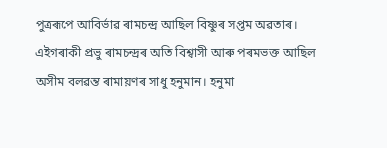পুত্ৰৰূপে আবিৰ্ভাৱ ৰামচন্দ্র আছিল বিষ্ণুৰ সপ্তম অৱতাৰ। এইগৰাকী প্রভু ৰামচন্দ্ৰৰ অতি বিশ্বাসী আৰু পৰমভক্ত আছিল অসীম বলৱন্ত ৰামায়ণৰ সাধু হনুমান। হনুমা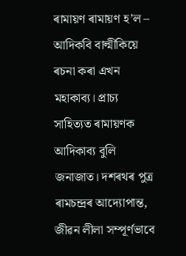ৰামায়ণ ৰামায়ণ হ’ল – আদিকবি বাল্মীকিয়ে ৰচনা কৰা এখন মহাকাব্য। প্ৰাচ্য সাহিত্যত ৰামায়ণক আদিকাব্য বুলি জনাজাত। দশৰথৰ পুত্ৰ ৰামচন্দ্ৰৰ আদ্যোপান্ত, জীৱন লীলা সম্পূৰ্ণভাবে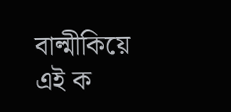বাল্মীকিয়ে এই ক